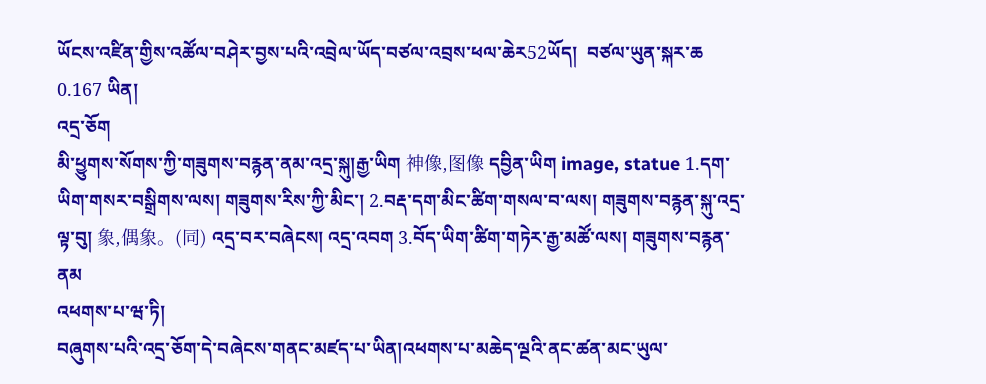ཡོངས་འཛིན་གྱིས་འཚོལ་བཤེར་བྱས་པའི་འབྲེལ་ཡོད་བཙལ་འབྲས་ཕལ་ཆེར52ཡོད།  བཙལ་ཡུན་སྐར་ཆ 0.167 ཡིན།
འདྲ་ཅོག
མི་ཕྱུགས་སོགས་ཀྱི་གཟུགས་བརྙན་ནམ་འདྲ་སྐུ།རྒྱ་ཡིག 神像,图像 དབྱིན་ཡིག image, statue 1.དག་ཡིག་གསར་བསྒྲིགས་ལས། གཟུགས་རིས་ཀྱི་མིང་། 2.བརྡ་དག་མིང་ཚིག་གསལ་བ་ལས། གཟུགས་བརྙན་སྐུ་འདྲ་ལྟ་བུ། 象,偶象。(同) འདྲ་བར་བཞེངས། འདྲ་འབག 3.བོད་ཡིག་ཚིག་གཏེར་རྒྱ་མཚོ་ལས། གཟུགས་བརྙན་ནམ
འཕགས་པ་ཝ་ཏི།
བཞུགས་པའི་འདྲ་ཅོག་དེ་བཞེངས་གནང་མཛད་པ་ཡིན།འཕགས་པ་མཆེད་ལྔའི་ནང་ཚན་མང་ཡུལ་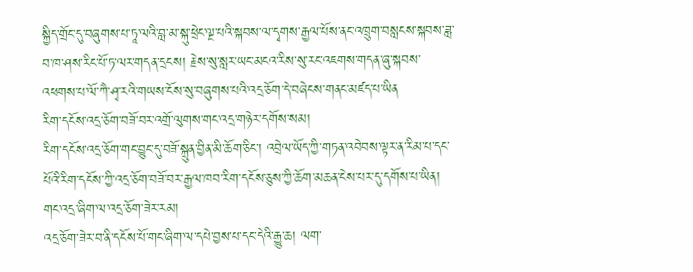སྐྱིད་གྲོང་དུ་བཞུགས་པ་ཏཱ་ལའི་བླ་མ་སྐུ་ཕྲེང་ལྔ་པའི་སྐབས་ལ་དྭགས་རྒྱལ་པོས་ནང་འཁྲུག་བསླངས་སྐབས་ཟླ་བ་ཁ་ཤས་རིང་པོ་ཏ་ལར་གདན་དྲངས། རྗེས་སུ་སླར་ཡང་མངའ་རིས་སུ་རང་འཇགས་གདན་ཞུ་སྐབས་འཕགས་པ་ལོ་ཀཻ་ཤྭ་རའི་གཡས་ངོས་སུ་བཞུགས་པའི་འདྲ་ཅོག་དེ་བཞེངས་གནང་མཛད་པ་ཡིན
རིག་དངོས་འདྲ་ཅོག་བཟོ་བར་འགྲོ་ལུགས་གང་འདྲ་གཉེར་དགོས་སམ།
རིག་དངོས་འདྲ་ཅོག་གང་བྱུང་དུ་བཟོ་སྐྲུན་བྱིན་མི་ཆོག་ཅིང་། འབྲེལ་ཡོད་ཀྱི་གཏན་འབེབས་ལྟར་ན་རིམ་པ་དང་པོའི་རིག་དངོས་ཀྱི་འདྲ་ཅོག་བཟོ་བར་རྒྱལ་ཁབ་རིག་དངོས་ཅུས་ཀྱི་ཆོག་མཆན་ངེས་པར་དུ་དགོས་པ་ཡིན།
གང་འདྲ་ཞིག་ལ་འདྲ་ཅོག་ཟེར་རམ།
འདྲ་ཅོག་ཟེར་བ་ནི་དངོས་པོ་གང་ཞིག་ལ་དཔེ་བྱས་པ་དང་དེའི་རྒྱུ་ཆ། ལག་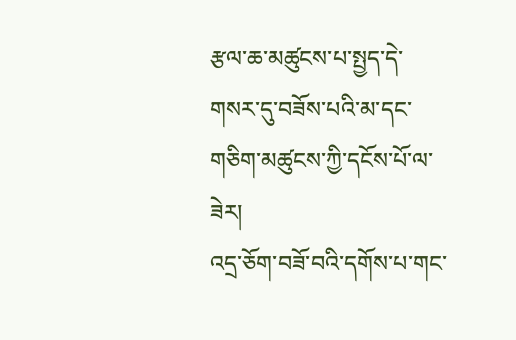རྩལ་ཆ་མཚུངས་པ་སྤྱད་དེ་གསར་དུ་བཟོས་པའི་མ་དང་གཅིག་མཚུངས་ཀྱི་དངོས་པོ་ལ་ཟེར།
འདྲ་ཅོག་བཟོ་བའི་དགོས་པ་གང་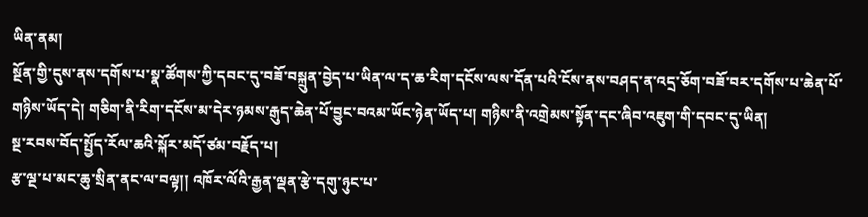ཡིན་ནམ།
སྔོན་གྱི་དུས་ནས་དགོས་པ་སྣ་ཚོགས་ཀྱི་དབང་དུ་བཟོ་བསྐྲུན་བྱེད་པ་ཡིན་ལ་ད་ཆ་རིག་དངོས་ལས་དོན་པའི་ངོས་ནས་བཤད་ན་འདྲ་ཅོག་བཟོ་བར་དགོས་པ་ཆེན་པོ་གཉིས་ཡོད་དེ། གཅིག་ནི་རིག་དངོས་མ་དེར་ཉམས་རྒུད་ཆེན་པོ་བྱུང་བའམ་ཡོང་ཉེན་ཡོད་པ། གཉིས་ནི་འགྲེམས་སྟོན་དང་ཞིབ་འཇུག་གི་དབང་དུ་ཡིན།
སྔ་རབས་བོད་སྤྱོད་རོལ་ཆའི་སྐོར་མདོ་ཙམ་བརྗོད་པ།
རྩ་ལྔ་པ་མང་ཆུ་སྲིན་ནང་ལ་བལྟ།། འཁོར་ལོའི་རྒྱན་ལྡན་རྩེ་དགུ་ཉུང་པ་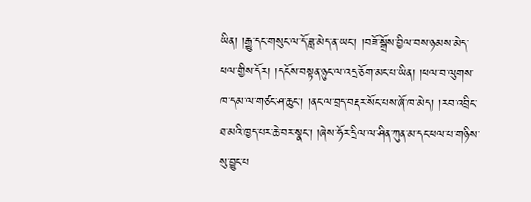ཡིན། །རྒྱུ་དང་གསུང་ལ་དོ་ཟླ་མེད་ན་ཡང་། །བཟོ་སྒྲོས་བྱིལ་བས་ཉམས་མེད་ཕལ་གྱིས་དོར། །དངོས་བསྟན་ཉུང་ལ་འདྲ་ཅོག་མང་པ་ཡིན། །ཕལ་བ་ལུགས་ཁ་དམ་ལ་གཙང་ཤ་ཆུང་། །ནང་ལ་བྲད་བརྡར་སོང་པས་ཞོ་ཁ་མེད། །རབ་འབྲིང་ཐ་མའི་ཁྱད་པར་ཆེ་བར་སྣང་། །ཞེས་ཧོར་དྲིལ་ལ་ཤིན་ཀུན་མ་དང་ཕལ་པ་གཉིས་སུ་བྱུང་པ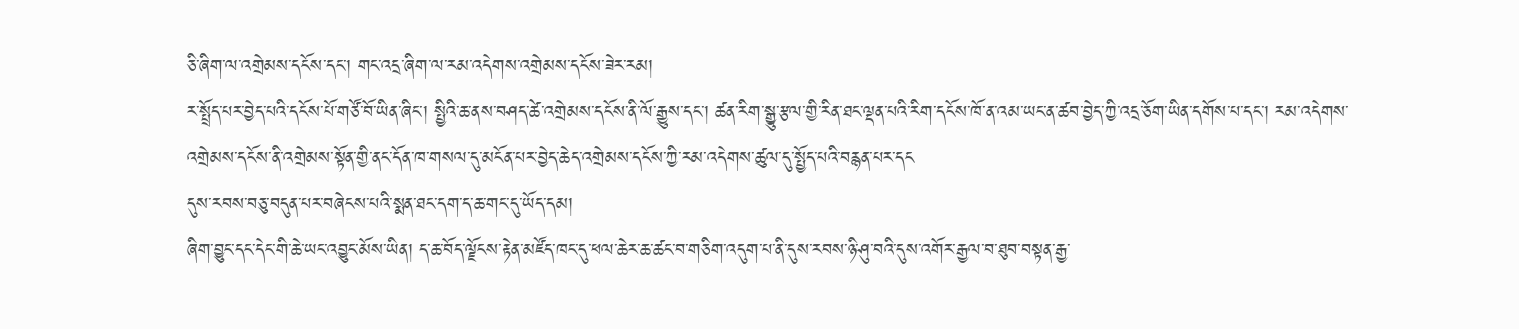ཅི་ཞིག་ལ་འགྲེམས་དངོས་དང་། གང་འདྲ་ཞིག་ལ་རམ་འདེགས་འགྲེམས་དངོས་ཟེར་རམ།
ར་སྤྲོད་པར་བྱེད་པའི་དངོས་པོ་གཙོ་བོ་ཡིན་ཞིང་། སྤྱིའི་ཆ་ནས་བཤད་ཚེ་འགྲེམས་དངོས་ནི་ལོ་རྒྱུས་དང་། ཚན་རིག་སྒྱུ་རྩལ་གྱི་རིན་ཐང་ལྡན་པའི་རིག་དངོས་ཁོ་ན་འམ་ཡང་ན་ཚབ་བྱེད་ཀྱི་འདྲ་ཅོག་ཡིན་དགོས་པ་དང་། རམ་འདེགས་འགྲེམས་དངོས་ནི་འགྲེམས་སྟོན་གྱི་ནང་དོན་ཁ་གསལ་དུ་མངོན་པར་བྱེད་ཆེད་འགྲེམས་དངོས་ཀྱི་རམ་འདེགས་ཚུལ་དུ་སྤྱོད་པའི་བརྙན་པར་དང
དུས་རབས་བཅུ་བདུན་པར་བཞེངས་པའི་སྨན་ཐང་དག་ད་ཆ་གང་དུ་ཡོད་དམ།
ཞིག་བྱུང་དང་དེང་གི་ཆེ་ཡང་འབྱུང་མོས་ཡིན། ད་ཆ་བོད་ལྗོངས་རྟེན་མཛོད་ཁང་དུ་ཕལ་ཆེར་ཆ་ཚང་བ་གཅིག་འདུག་པ་ནི་དུས་རབས་ཉི་ཤུ་བའི་དུས་འགོར་རྒྱལ་བ་ཐུབ་བསྟན་རྒྱ་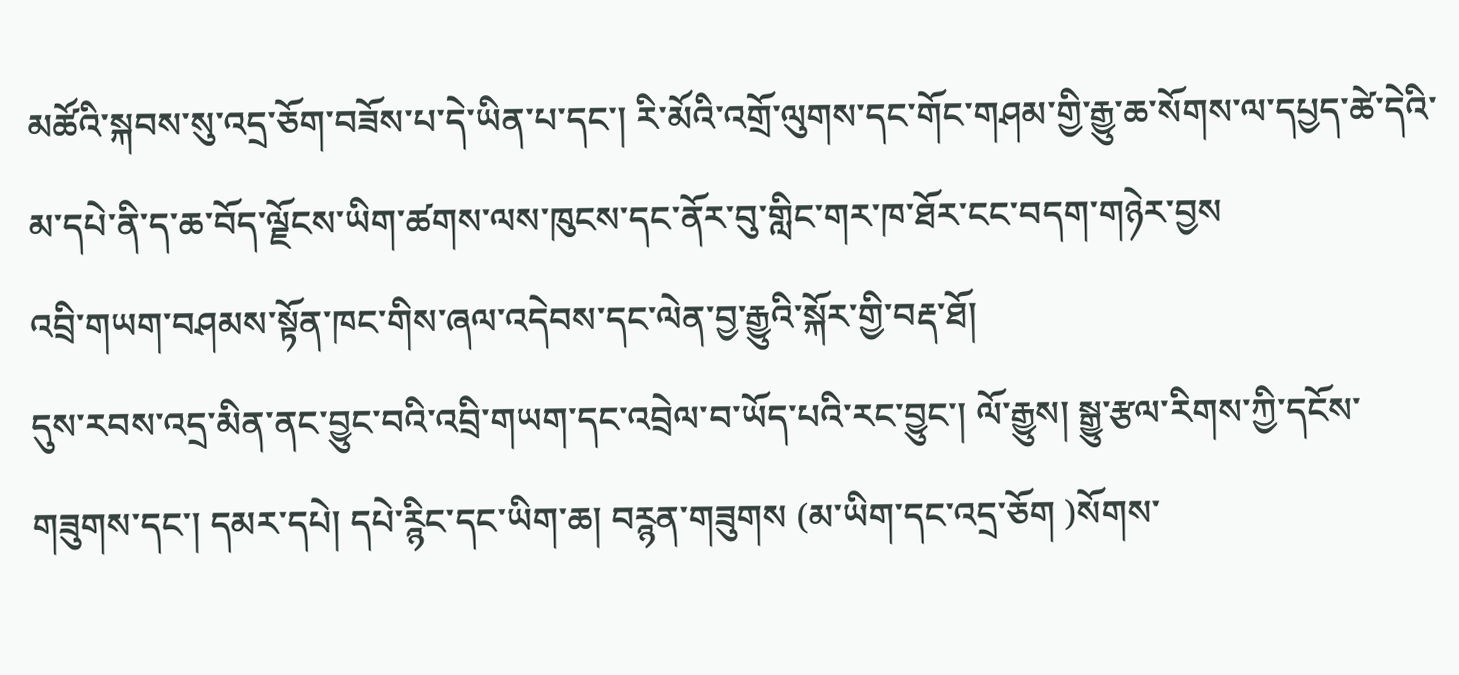མཚོའི་སྐབས་སུ་འདྲ་ཅོག་བཟོས་པ་དེ་ཡིན་པ་དང་། རི་མོའི་འགྲོ་ལུགས་དང་གོང་གཤམ་གྱི་རྒྱུ་ཆ་སོགས་ལ་དཔྱད་ཚེ་དེའི་མ་དཔེ་ནི་ད་ཆ་བོད་ལྗོངས་ཡིག་ཚགས་ལས་ཁུངས་དང་ནོར་བུ་གླིང་གར་ཁ་ཐོར་ངང་བདག་གཉེར་བྱས
འབྲི་གཡག་བཤམས་སྟོན་ཁང་གིས་ཞལ་འདེབས་དང་ལེན་བྱ་རྒྱུའི་སྐོར་གྱི་བརྡ་ཐོ།
དུས་རབས་འདྲ་མིན་ནང་བྱུང་བའི་འབྲི་གཡག་དང་འབྲེལ་བ་ཡོད་པའི་རང་བྱུང་། ལོ་རྒྱུས། སྒྱུ་རྩལ་རིགས་ཀྱི་དངོས་གཟུགས་དང་། དམར་དཔེ། དཔེ་ཪྙིང་དང་ཡིག་ཆ། བཪྙན་གཟུགས (མ་ཡིག་དང་འདྲ་ཅོག )སོགས་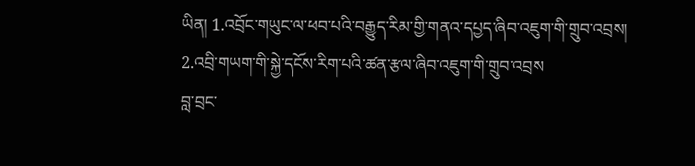ཡིན། 1.འབྲོང་གཡུང་ལ་ཕབ་པའི་བརྒྱུད་རིམ་གྱི་གནའ་དཔྱད་ཞིབ་འཇུག་གི་གྲུབ་འབྲས། 2.འབྲི་གཡག་གི་སྐྱེ་དངོས་རིག་པའི་ཚན་རྩལ་ཞིབ་འཇུག་གི་གྲུབ་འབྲས
བླ་བྲང་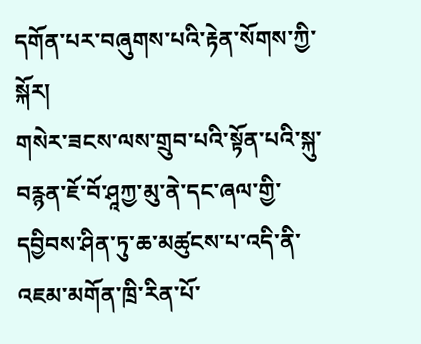དགོན་པར་བཞུགས་པའི་རྟེན་སོགས་ཀྱི་སྐོར།
གསེར་ཟངས་ལས་གྲུབ་པའི་སྟོན་པའི་སྐུ་བརྙན་ཇོ་བོ་ཤཱཀྱ་མུ་ནེ་དང་ཞལ་གྱི་དབྱིབས་ཤིན་ཏུ་ཆ་མཚུངས་པ་འདི་ནི་འཇམ་མགོན་ཁྲི་རིན་པོ་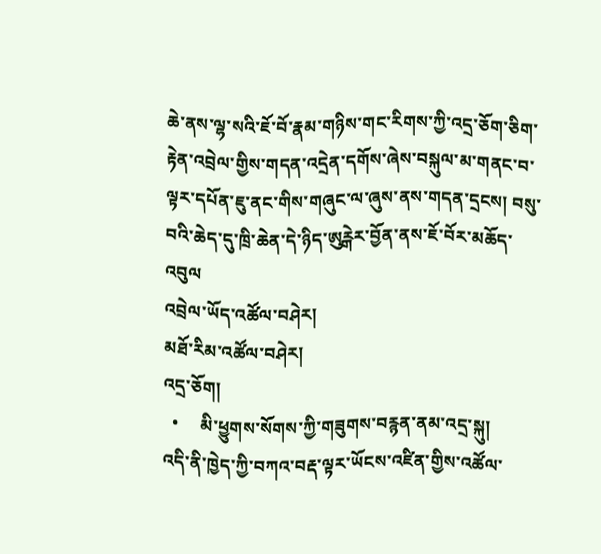ཆེ་ནས་ལྷ་སའི་ཇོ་བོ་རྣམ་གཉིས་གང་རིགས་ཀྱི་འདྲ་ཅོག་ཅིག་རྟེན་འབྲེལ་གྱིས་གདན་འདྲེན་དགོས་ཞེས་བསྐུལ་མ་གནང་བ་ལྟར་དཔོན་ཇུ་ནང་གིས་གཞུང་ལ་ཞུས་ནས་གདན་དྲངས། བསུ་བའི་ཆེད་དུ་ཁྲི་ཆེན་དེ་ཉིད་ཨུཪྒེར་བྱོན་ནས་ཇོ་བོར་མཆོད་འབུལ
འབྲེལ་ཡོད་འཚོལ་བཤེར།
མཐོ་རིམ་འཚོལ་བཤེར།
འདྲ་ཅོག།
  •     མི་ཕྱུགས་སོགས་ཀྱི་གཟུགས་བརྙན་ནམ་འདྲ་སྐུ།
འདི་ནི་ཁྱེད་ཀྱི་བཀའ་བརྡ་ལྟར་ཡོངས་འཛིན་གྱིས་འཚོལ་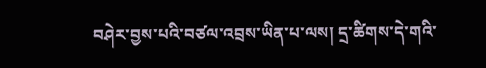བཤེར་བྱས་པའི་བཙལ་འབྲས་ཡིན་པ་ལས། དྲ་ཚིགས་དེ་གའི་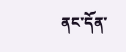ནང་དོན་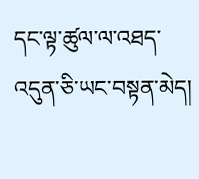དང་ལྟ་ཚུལ་ལ་འཐད་འདུན་ཅི་ཡང་བསྟན་མེད།